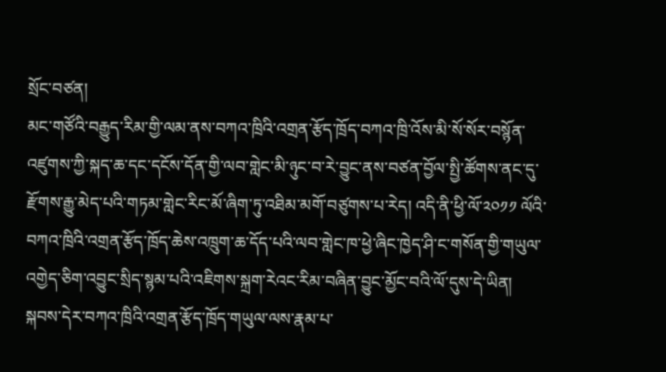སྲོང་བཙན།
མང་གཙོའི་བརྒྱུད་རིམ་གྱི་ལམ་ནས་བཀའ་ཁྲིའི་འགྲན་རྩོད་ཁྲོད་བཀའ་ཁྲི་འོས་མི་སོ་སོར་བསྙོན་འཛུགས་ཀྱི་སྐད་ཆ་དང་དངོས་དོན་གྱི་ལབ་གླེང་མི་ཉུང་བ་རེ་བྱུང་ནས་བཙན་བྱོལ་སྤྱི་ཚོགས་ནང་དུ་རྫོགས་རྒྱུ་མེད་པའི་གཏམ་གླེང་རིང་མོ་ཞིག་ཏུ་འཐིམ་མགོ་བཙུགས་པ་རེད། འདི་ནི་ཕྱི་ལོ་༢༠༡༡ ལོའི་བཀའ་ཁྲིའི་འགྲན་རྩོད་ཁྲོད་ཆེས་འཁྲུག་ཆ་དོད་པའི་ལབ་གླེང་ཁ་ཕྱེ་ཞིང་ཁྱེད་ཤི་ང་གསོན་གྱི་གཡུལ་འགྱེད་ཅིག་འབྱུང་སྲིད་སྙམ་པའི་འཇིགས་སྐྲག་རེའང་རིམ་བཞིན་བྱུང་མྱོང་བའི་ལོ་དུས་དེ་ཡིན།
སྐབས་དེར་བཀའ་ཁྲིའི་འགྲན་རྩོད་ཁྲོད་གཡུལ་ལས་རྣམ་པ་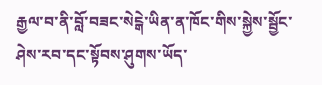རྒྱལ་བ་ནི་བློ་བཟང་སེངྒེ་ཡིན་ན་ཁོང་གིས་སྐྱེས་སྦྱོང་ཤེས་རབ་དང་སྟོབས་ཤུགས་ཡོད་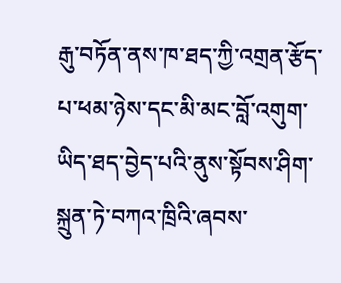རྒུ་བཏོན་ནས་ཁ་ཐད་ཀྱི་འགྲན་རྩོད་པ་ཕམ་ཉེས་དང་མི་མང་བློ་འགུག་ཡིད་ཐད་བྱེད་པའི་ནུས་སྟོབས་ཤིག་སྐྲུན་ཏེ་བཀའ་ཁྲིའི་ཞབས་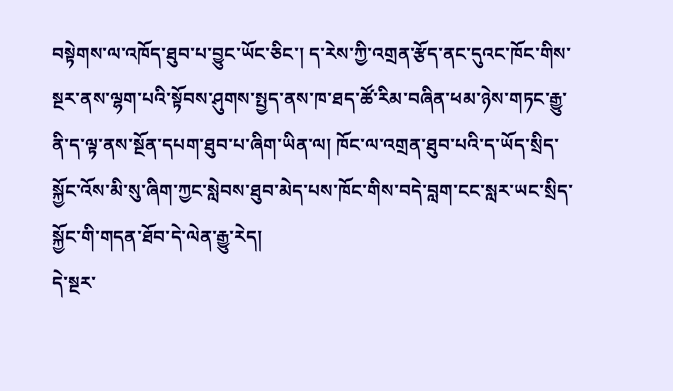བསྟེགས་ལ་འཁོད་ཐུབ་པ་བྱུང་ཡོང་ཅིང་། ད་རེས་ཀྱི་འགྲན་རྩོད་ནང་དུའང་ཁོང་གིས་སྔར་ནས་ལྷག་པའི་སྟོབས་ཤུགས་སྤྱད་ནས་ཁ་ཐད་ཚོ་རིམ་བཞིན་ཕམ་ཉེས་གཏང་རྒྱུ་ནི་ད་ལྟ་ནས་སྔོན་དཔག་ཐུབ་པ་ཞིག་ཡིན་ལ། ཁོང་ལ་འགྲན་ཐུབ་པའི་ད་ཡོད་སྲིད་སྐྱོང་འོས་མི་སུ་ཞིག་ཀྱང་སླེབས་ཐུབ་མེད་པས་ཁོང་གིས་བདེ་བླག་ངང་སླར་ཡང་སྲིད་སྐྱོང་གི་གདན་ཐོབ་དེ་ལེན་རྒྱུ་རེད།
དེ་སྔར་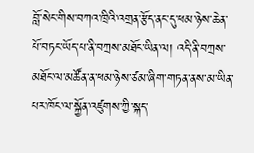བློ་སེང་གིས་བཀའ་ཁྲིའི་འགྲན་རྩོད་ནང་དུ་ཕམ་ཉེས་ཆེན་པོ་བཏང་ཡོད་པ་ནི་བཀྲས་མཐོང་ཡིན་ལ། འདི་ནི་བཀྲས་མཐོང་ལ་མཚོན་ན་ཕམ་ཉེས་ཙམ་ཞིག་གཏན་ནས་མ་ཡིན་པར་ཁོང་ལ་སྐྱོན་འཛུགས་ཀྱི་སྐད་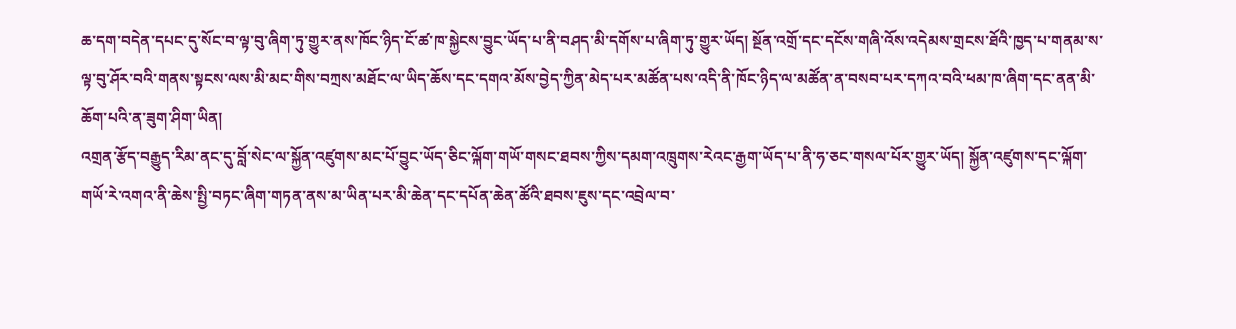ཆ་དག་བདེན་དཔང་དུ་སོང་བ་ལྟ་བུ་ཞིག་ཏུ་གྱུར་ནས་ཁོང་ཉིད་ངོ་ཚ་ཁ་སྐྱེངས་བྱུང་ཡོད་པ་ནི་བཤད་མི་དགོས་པ་ཞིག་ཏུ་གྱུར་ཡོད། སྔོན་འགྲོ་དང་དངོས་གཞི་འོས་འདེམས་གྲངས་ཐོའི་ཁྱད་པ་གནམ་ས་ལྟ་བུ་ཤོར་བའི་གནས་སྟངས་ལས་མི་མང་གིས་བཀྲས་མཐོང་ལ་ཡིད་ཆོས་དང་དགའ་མོས་བྱེད་ཀྱིན་མེད་པར་མཚོན་པས་འདི་ནི་ཁོང་ཉིད་ལ་མཚོན་ན་བསབ་པར་དཀའ་བའི་ཕམ་ཁ་ཞིག་དང་ནན་མི་ཆོག་པའི་ན་ཟུག་ཤིག་ཡིན།
འགྲན་རྩོད་བརྒྱུད་རིམ་ནང་དུ་བློ་སེང་ལ་སྐྱོན་འཛུགས་མང་པོ་བྱུང་ཡོད་ཅིང་ལྐོག་གཡོ་གསང་ཐབས་ཀྱིས་དམག་འཁྲུགས་རེའང་རྒྱག་ཡོད་པ་ནི་ཧ་ཅང་གསལ་པོར་གྱུར་ཡོད། སྐྱོན་འཛུགས་དང་ལྐོག་གཡོ་རེ་འགའ་ནི་ཆེས་སྤྱི་བཏང་ཞིག་གཏན་ནས་མ་ཡིན་པར་མི་ཆེན་དང་དཔོན་ཆེན་ཚོའི་ཐབས་ཇུས་དང་འབྲེལ་བ་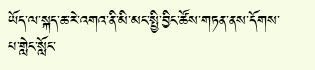ཡོད་ལ་སྐད་ཆ་རེ་འགའ་ནི་མི་མང་སྤྱི་བྱིང་ཚོས་གཏན་ནས་དོགས་པ་གླེང་སློང་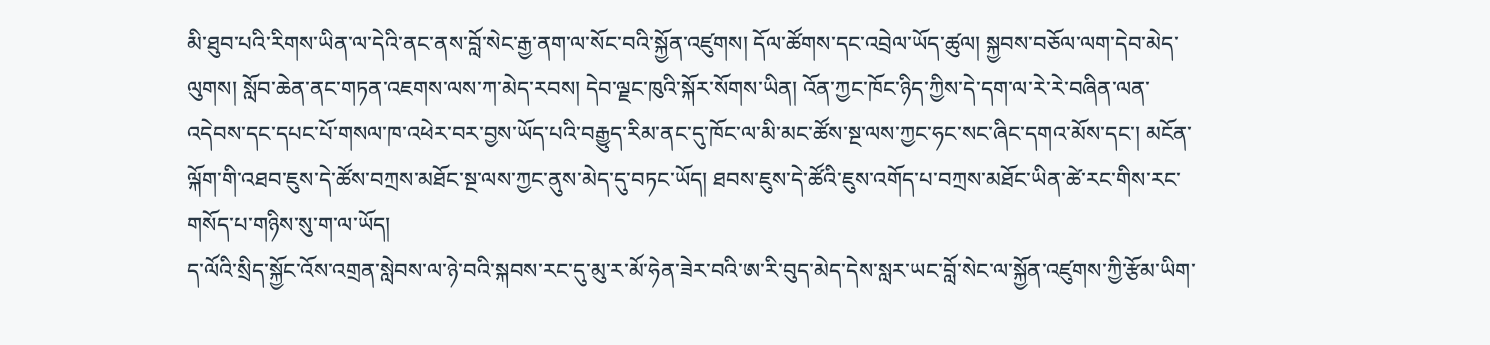མི་ཐུབ་པའི་རིགས་ཡིན་ལ་དེའི་ནང་ནས་བློ་སེང་རྒྱ་ནག་ལ་སོང་བའི་སྐྱོན་འཛུགས། དོལ་ཚོགས་དང་འབྲེལ་ཡོད་ཚུལ། སྐྱབས་བཅོལ་ལག་དེབ་མེད་ལུགས། སློབ་ཆེན་ནང་གཏན་འཇགས་ལས་ཀ་མེད་རབས། དེབ་ལྗང་ཁུའི་སྐོར་སོགས་ཡིན། འོན་ཀྱང་ཁོང་ཉིད་ཀྱིས་དེ་དག་ལ་རེ་རེ་བཞིན་ལན་འདེབས་དང་དཔང་པོ་གསལ་ཁ་འཕེར་བར་བྱས་ཡོད་པའི་བརྒྱུད་རིམ་ནང་དུ་ཁོང་ལ་མི་མང་ཚོས་སྔ་ལས་ཀྱང་ཧང་སང་ཞིང་དགའ་མོས་དང་། མངོན་ལྐོག་གི་འཐབ་ཇུས་དེ་ཚོས་བཀྲས་མཐོང་སྔ་ལས་ཀྱང་ནུས་མེད་དུ་བཏང་ཡོད། ཐབས་ཇུས་དེ་ཚོའི་ཇུས་འགོད་པ་བཀྲས་མཐོང་ཡིན་ཚེ་རང་གིས་རང་གསོད་པ་གཉིས་སུ་ག་ལ་ཡོད།
ད་ལོའི་སྲིད་སྐྱོང་འོས་འགྲན་སླེབས་ལ་ཉེ་བའི་སྐབས་རང་དུ་མུ་ར་མོ་ཧེན་ཟེར་བའི་ཨ་རི་བུད་མེད་དེས་སླར་ཡང་བློ་སེང་ལ་སྐྱོན་འཛུགས་ཀྱི་རྩོམ་ཡིག་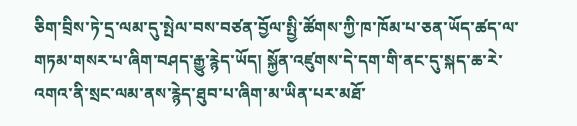ཅིག་བྲིས་ཏེ་དྲ་ལམ་དུ་སྤེལ་བས་བཙན་བྱོལ་སྤྱི་ཚོགས་ཀྱི་ཁ་ཁོམ་པ་ཅན་ཡོད་ཚད་ལ་གཏམ་གསར་པ་ཞིག་བཤད་རྒྱུ་རྙེད་ཡོད། སྐྱོན་འཛུགས་དེ་དག་གི་ནང་དུ་སྐད་ཆ་རེ་འགའ་ནི་སྲང་ལམ་ནས་རྙེད་ཐུབ་པ་ཞིག་མ་ཡིན་པར་མཐོ་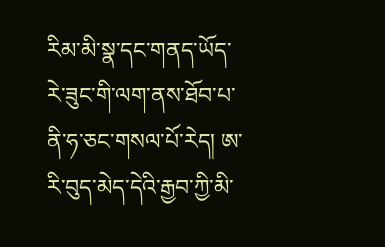རིམ་མི་སྣ་དང་གནད་ཡོད་རེ་ཟུང་གི་ལག་ནས་ཐོབ་པ་ནི་ཧ་ཅང་གསལ་པོ་རེད། ཨ་རི་བུད་མེད་དེའི་རྒྱབ་ཀྱི་མི་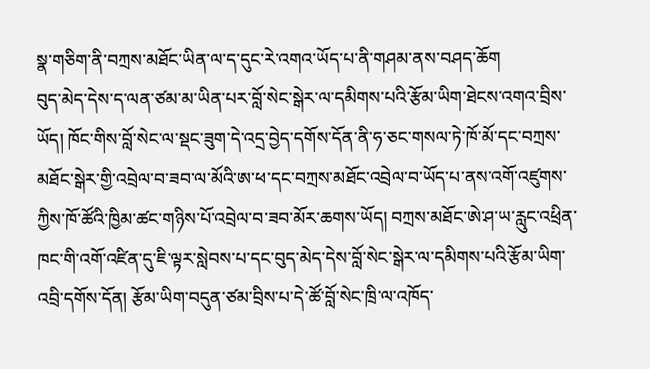སྣ་གཅིག་ནི་བཀྲས་མཐོང་ཡིན་ལ་ད་དུང་རེ་འགའ་ཡོད་པ་ནི་གཤམ་ནས་བཤད་ཆོག
བུད་མེད་དེས་ད་ལན་ཙམ་མ་ཡིན་པར་བློ་སེང་སྒེར་ལ་དམིགས་པའི་རྩོམ་ཡིག་ཐེངས་འགའ་བྲིས་ཡོད། ཁོང་གིས་བློ་སེང་ལ་སྡང་ཟུག་དེ་འདྲ་བྱེད་དགོས་དོན་ནི་ཧ་ཅང་གསལ་ཏེ་ཁོ་མོ་དང་བཀྲས་མཐོང་སྒེར་གྱི་འབྲེལ་བ་ཟབ་ལ་མོའི་ཨ་ཕ་དང་བཀྲས་མཐོང་འབྲེལ་བ་ཡོད་པ་ནས་འགོ་འཛུགས་ཀྱིས་ཁོ་ཚོའི་ཁྱིམ་ཚང་གཉིས་པོ་འབྲེལ་བ་ཟབ་མོར་ཆགས་ཡོད། བཀྲས་མཐོང་ཨེ་ཤ་ཡ་རླུང་འཕྲིན་ཁང་གི་འགོ་འཛིན་དུ་ཇི་ལྟར་སླེབས་པ་དང་བུད་མེད་དེས་བློ་སེང་སྒེར་ལ་དམིགས་པའི་རྩོམ་ཡིག་འབྲི་དགོས་དོན། རྩོམ་ཡིག་བདུན་ཙམ་བྲིས་པ་དེ་ཚོ་བློ་སེང་ཁྲི་ལ་འཁོད་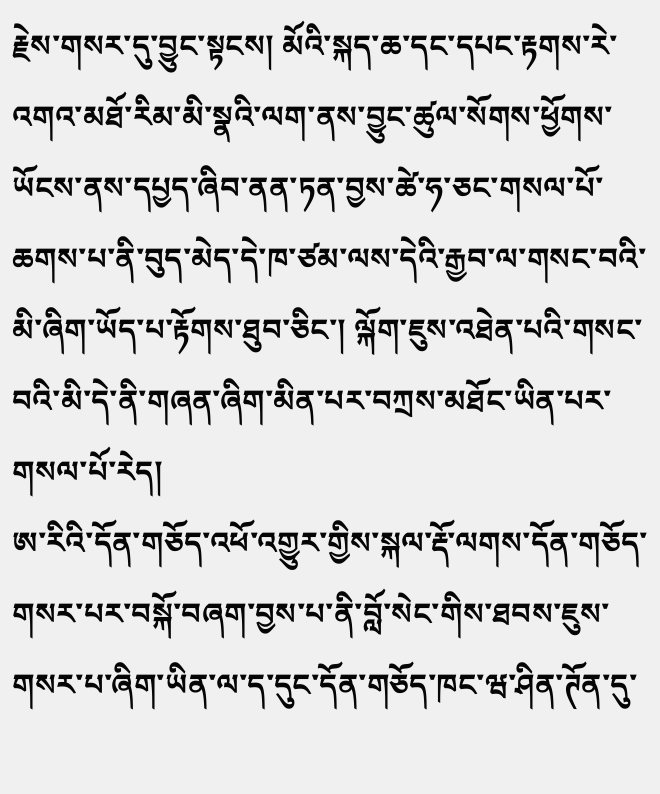རྗེས་གསར་དུ་བྱུང་སྟངས། མོའི་སྐད་ཆ་དང་དཔང་རྟགས་རེ་འགའ་མཐོ་རིམ་མི་སྣའི་ལག་ནས་བྱུང་ཚུལ་སོགས་ཕྱོགས་ཡོངས་ནས་དཔྱད་ཞིབ་ནན་ཏན་བྱས་ཚེ་ཧ་ཅང་གསལ་པོ་ཆགས་པ་ནི་བུད་མེད་དེ་ཁ་ཙམ་ལས་དེའི་རྒྱབ་ལ་གསང་བའི་མི་ཞིག་ཡོད་པ་རྟོགས་ཐུབ་ཅིང་། ལྐོག་ཇུས་འཐེན་པའི་གསང་བའི་མི་དེ་ནི་གཞན་ཞིག་མིན་པར་བཀྲས་མཐོང་ཡིན་པར་གསལ་པོ་རེད།
ཨ་རིའི་དོན་གཅོད་འཕོ་འགྱུར་གྱིས་སྐལ་རྡོ་ལགས་དོན་གཅོད་གསར་པར་བསྐོ་བཞག་བྱས་པ་ནི་བློ་སེང་གིས་ཐབས་ཇུས་གསར་པ་ཞིག་ཡིན་ལ་ད་དུང་དོན་གཅོད་ཁང་ཝ་ཤིན་ཊོན་དུ་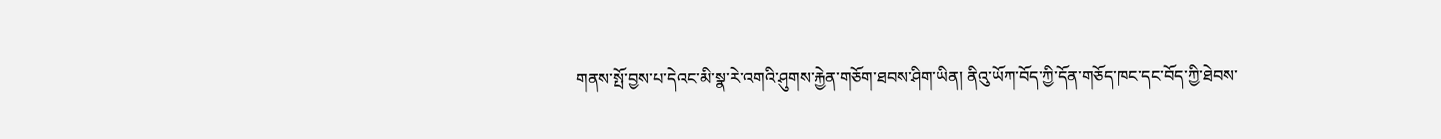གནས་སྤོ་བྱས་པ་དེའང་མི་སྣ་རེ་འགའི་ཤུགས་རྐྱེན་གཅོག་ཐབས་ཤིག་ཡིན། ནིའུ་ཡོཀ་བོད་ཀྱི་དོན་གཅོད་ཁང་དང་བོད་ཀྱི་ཐེབས་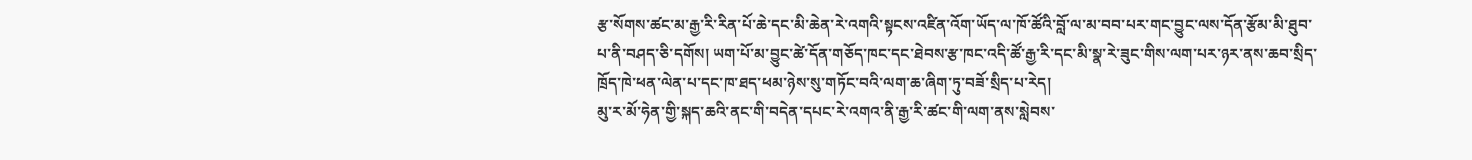རྩ་སོགས་ཚང་མ་རྒྱ་རི་རིན་པོ་ཆེ་དང་མི་ཆེན་རེ་འགའི་སྟངས་འཛིན་འོག་ཡོད་ལ་ཁོ་ཚོའི་བློ་ལ་མ་བབ་པར་གང་བྱུང་ལས་དོན་རྩོམ་མི་ཐུབ་པ་ནི་བཤད་ཅི་དགོས། ཡག་པོ་མ་བྱུང་ཚེ་དོན་གཅོད་ཁང་དང་ཐེབས་རྩ་ཁང་འདི་ཚོ་རྒྱ་རི་དང་མི་སྣ་རེ་ཟུང་གིས་ལག་པར་ཉར་ནས་ཆབ་སྲིད་ཁྲོད་ཁེ་ཕན་ལེན་པ་དང་ཁ་ཐད་ཕམ་ཉེས་སུ་གཏོང་བའི་ལག་ཆ་ཞིག་ཏུ་བཟོ་སྲིད་པ་རེད།
མུ་ར་མོ་ཧེན་གྱི་སྐད་ཆའི་ནང་གི་བདེན་དཔང་རེ་འགའ་ནི་རྒྱ་རི་ཚང་གི་ལག་ནས་སླེབས་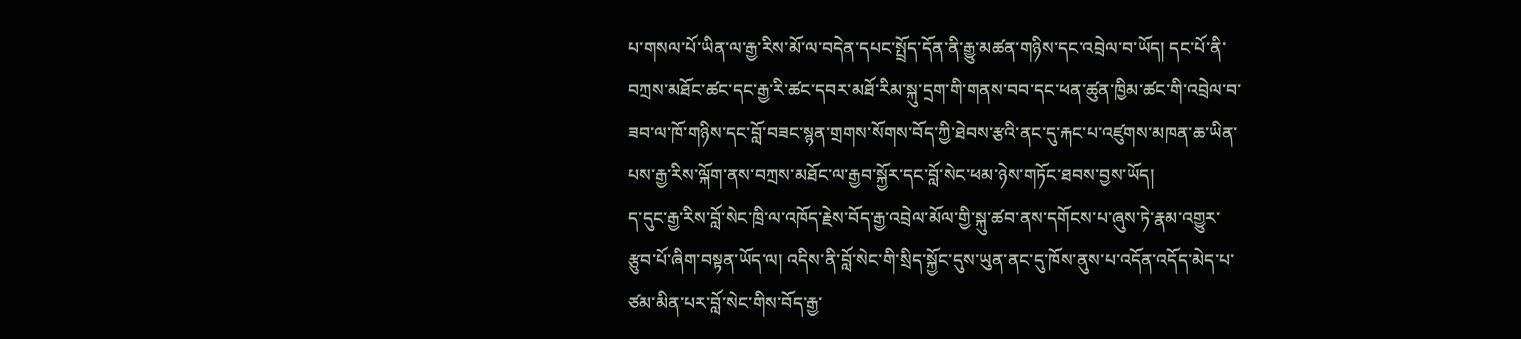པ་གསལ་པོ་ཡིན་ལ་རྒྱ་རིས་མོ་ལ་བདེན་དཔང་སྤྲོད་དོན་ནི་རྒྱུ་མཚན་གཉིས་དང་འབྲེལ་བ་ཡོད། དང་པོ་ནི་བཀྲས་མཐོང་ཚང་དང་རྒྱ་རི་ཚང་དབར་མཐོ་རིམ་སྐུ་དྲག་གི་གནས་བབ་དང་ཕན་ཚུན་ཁྱིམ་ཚང་གི་འབྲེལ་བ་ཟབ་ལ་ཁོ་གཉིས་དང་བློ་བཟང་སྙན་གྲགས་སོགས་བོད་ཀྱི་ཐེབས་རྩའི་ནང་དུ་རྐང་པ་འཛུགས་མཁན་ཆ་ཡིན་པས་རྒྱ་རིས་ལྐོག་ནས་བཀྲས་མཐོང་ལ་རྒྱབ་སྐྱོར་དང་བློ་སེང་ཕམ་ཉེས་གཏོང་ཐབས་བྱས་ཡོད།
ད་དུང་རྒྱ་རིས་བློ་སེང་ཁྲི་ལ་འཁོད་རྗེས་བོད་རྒྱ་འབྲེལ་མོལ་གྱི་སྐུ་ཚབ་ནས་དགོངས་པ་ཞུས་ཏེ་རྣམ་འགྱུར་རྩུབ་པོ་ཞིག་བསྟན་ཡོད་ལ། འདིས་ནི་བློ་སེང་གི་སྲིད་སྐྱོང་དུས་ཡུན་ནང་དུ་ཁོས་ནུས་པ་འདོན་འདོད་མེད་པ་ཙམ་མིན་པར་བློ་སེང་གིས་བོད་རྒྱ་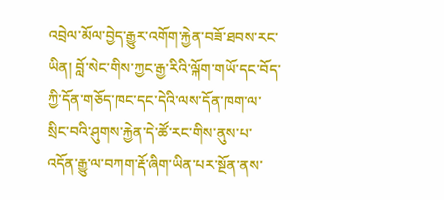འབྲེལ་མོལ་བྱེད་རྒྱུར་འགོག་རྐྱེན་བཟོ་ཐབས་རང་ཡིན། བློ་སེང་གིས་ཀྱང་རྒྱ་རིའི་ལྐོག་གཡོ་དང་བོད་ཀྱི་དོན་གཅོད་ཁང་དང་དེའི་ལས་དོན་ཁག་ལ་སྲིང་བའི་ཤུགས་རྐྱེན་དེ་ཚོ་རང་གིས་ནུས་པ་འདོན་རྒྱུ་ལ་བཀག་རྡོ་ཞིག་ཡིན་པར་སྔོན་ནས་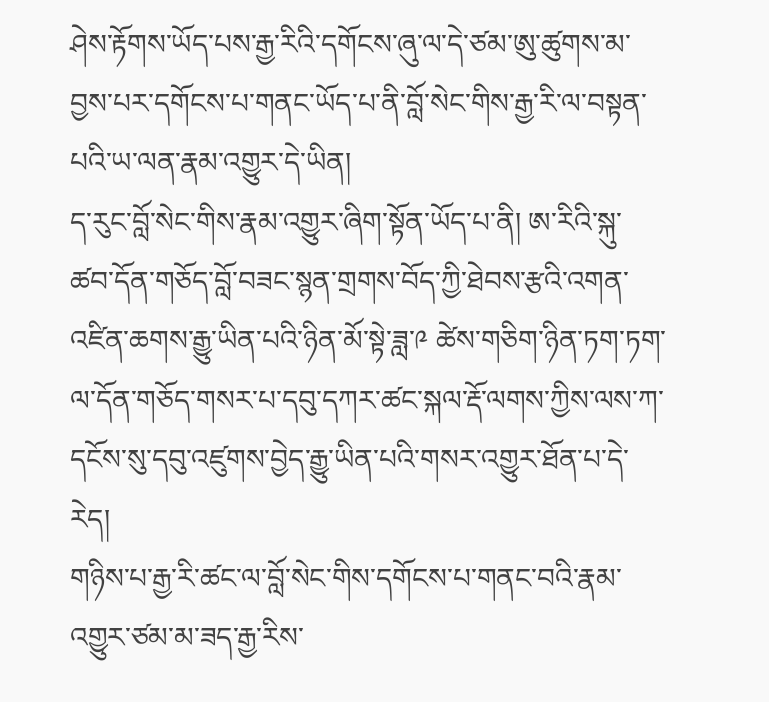ཤེས་རྟོགས་ཡོད་པས་རྒྱ་རིའི་དགོངས་ཞུ་ལ་དེ་ཙམ་ཨུ་ཚུགས་མ་བྱས་པར་དགོངས་པ་གནང་ཡོད་པ་ནི་བློ་སེང་གིས་རྒྱ་རི་ལ་བསྟན་པའི་ཡ་ལན་རྣམ་འགྱུར་དེ་ཡིན།
ད་རུང་བློ་སེང་གིས་རྣམ་འགྱུར་ཞིག་སྟོན་ཡོད་པ་ནི། ཨ་རིའི་སྐུ་ཚབ་དོན་གཅོད་བློ་བཟང་སྙན་གྲགས་བོད་ཀྱི་ཐེབས་རྩའི་འགན་འཛིན་ཆགས་རྒྱུ་ཡིན་པའི་ཉིན་མོ་སྟེ་ཟླ་༩ ཚེས་གཅིག་ཉིན་ཏག་ཏག་ལ་དོན་གཅོད་གསར་པ་དབུ་དཀར་ཚང་སྐལ་རྡོ་ལགས་ཀྱིས་ལས་ཀ་དངོས་སུ་དབུ་འཛུགས་བྱེད་རྒྱུ་ཡིན་པའི་གསར་འགྱུར་ཐོན་པ་དེ་རེད།
གཉིས་པ་རྒྱ་རི་ཚང་ལ་བློ་སེང་གིས་དགོངས་པ་གནང་བའི་རྣམ་འགྱུར་ཙམ་མ་ཟད་རྒྱ་རིས་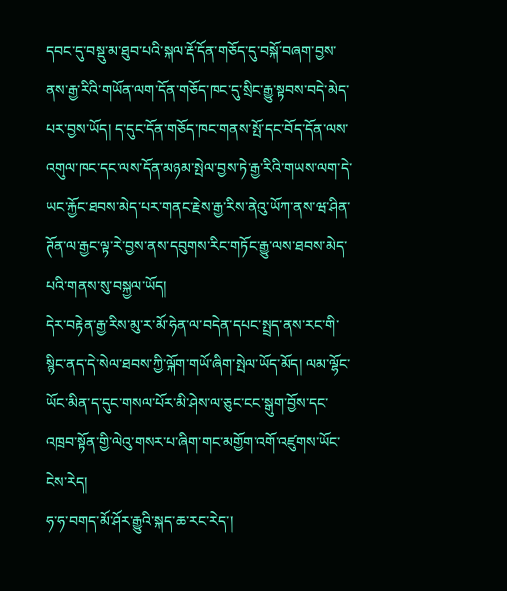དབང་དུ་བསྡུ་མ་ཐུབ་པའི་སྐལ་རྡོ་དོན་གཅོད་དུ་བསྐོ་བཞག་བྱས་ནས་རྒྱ་རིའི་གཡོན་ལག་དོན་གཅོད་ཁང་དུ་སྲིང་རྒྱུ་སྟབས་བདེ་མེད་པར་བྱས་ཡོད། ད་དུང་དོན་གཅོད་ཁང་གནས་སྤོ་དང་བོད་དོན་ལས་འགུལ་ཁང་དང་ལས་དོན་མཉམ་སྤེལ་བྱས་ཏེ་རྒྱ་རིའི་གཡས་ལག་དེ་ཡང་རྐྱོང་ཐབས་མེད་པར་གནང་རྗེས་རྒྱ་རིས་ནེའུ་ཡོཀ་ནས་ཝ་ཤིན་ཊོན་ལ་རྒྱང་ལྟ་རེ་བྱས་ནས་དབུགས་རིང་གཏོང་རྒྱུ་ལས་ཐབས་མེད་པའི་གནས་སུ་བསྐྱལ་ཡོད།
དེར་བརྟེན་རྒྱ་རིས་མུ་ར་མོ་ཧེན་ལ་བདེན་དཔང་སྤྲད་ནས་རང་གི་སྙིང་ནད་དེ་སེལ་ཐབས་ཀྱི་ལྐོག་གཡོ་ཞིག་སྤེལ་ཡོད་མོད། ལམ་ལྷོང་ཡོང་མིན་ད་དུང་གསལ་པོར་མི་ཤེས་ལ་ཅུང་ངང་སྒུག་བྱོས་དང་འཁྲབ་སྟོན་གྱི་ལེའུ་གསར་པ་ཞིག་གང་མགྱོག་འགོ་འཛུགས་ཡོང་ངེས་རེད།
ཧ་ཧ་བགད་མོ་ཤོར་རྒྱུའི་སྐད་ཆ་རང་རེད་།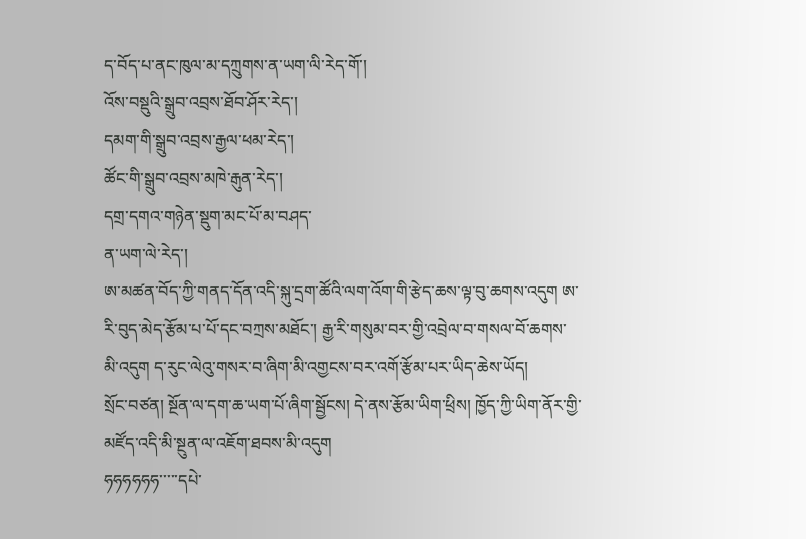ད་བོད་པ་ནང་ཁུལ་མ་དཀྲུགས་ན་ཡག་ལི་རེད་གོ་།
འོས་བསྡུའི་སྒྲུབ་འབྲས་ཐོབ་ཤོར་རེད་།
དམག་གི་སྒྲུབ་འབྲས་རྒྱལ་ཕམ་རེད་།
ཚོང་གི་སྒྲུབ་འབྲས་མཁེ་རྒུན་རེད་།
དགྲ་དགའ་གཉེན་སྡུག་མང་པོ་མ་བཤད་
ན་ཡག་ལེ་རེད་།
ཨ་མཚན་བོད་ཀྱི་གནད་དོན་འདི་སྐུ་དྲག་ཚོའི་ལག་འོག་གི་རྩེད་ཆས་ལྟ་བུ་ཆགས་འདུག ཨ་རི་བུད་མེད་རྩོམ་པ་པོ་དང་བཀྲས་མཐོང་། རྒྱ་རི་གསུམ་བར་གྱི་འབྲེལ་བ་གསལ་བོ་ཆགས་མི་འདུག ད་རུང་ལེའུ་གསར་བ་ཞིག་མི་འགྱངས་བར་འགོ་རྩོམ་པར་ཡིད་ཆེས་ཡོད།
སྲོང་བཙན། སྔོན་ལ་དག་ཆ་ཡག་པོ་ཞིག་སྦྱོངས། དེ་ནས་རྩོམ་ཡིག་ཕྲིས། ཁྱོད་ཀྱི་ཡིག་ནོར་གྱི་མཛོད་འདི་མི་སྔུན་ལ་འཇོག་ཐབས་མི་འདུག
ཧཧཧཧཧཧ་་་་་དཔེ་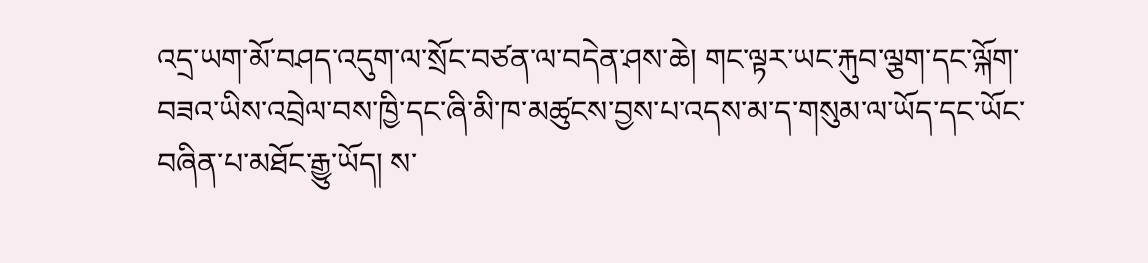འདྲ་ཡག་མོ་བཤད་འདུག་ལ་སྲོང་བཙན་ལ་བདེན་ཤས་ཆེ། གང་ལྟར་ཡང་རྐུབ་ལྕག་དང་ལྐོག་བཟའ་ཡིས་འབྲེལ་བས་ཁྱི་དང་ཞི་མི་ཁ་མཚུངས་བྱས་པ་འདས་མ་ད་གསུམ་ལ་ཡོད་དང་ཡོང་བཞིན་པ་མཐོང་རྒྱུ་ཡོད། ས་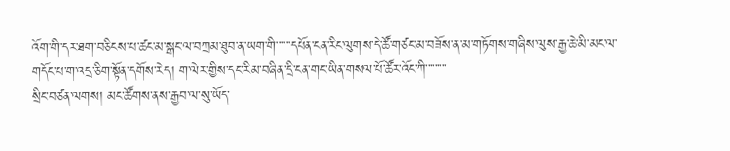འོག་གི་དར་ཐག་བཅིངས་པ་ཚང་མ་སྒང་ལ་བཀྲམ་ཐུབ་ན་ཡག་གི་་་་་་དཔོན་ངན་རིང་ལུགས་དེ་ཚོ་གཙང་མ་བཟོས་ན་མ་གཏོགས་གཞིས་ལུས་རྒྱ་ཆེ་མི་མང་ལ་གདོང་པ་ག་འདྲ་ཅིག་སྟོན་དགོས་རེད། ག་ལེར་གྱིས་དང་རིམ་བཞིན་དྲི་ངན་གང་ཡིན་གསལ་པོ་ཚོར་འོང་ཀི་་་་་་་་་
སྲིང་བཙན་ལགས། མང་ཚོགས་ནས་རྒྱབ་ལ་སུ་ཡོད་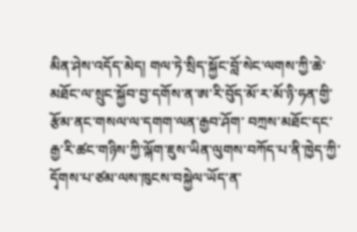མིན་ཤེས་འདོད་མེད། གལ་ཏེ་སྲིད་སྐྱོང་བློ་སེང་ལགས་ཀྱི་ཆེ་མཐོང་ལ་སྲུང་སྐྱོབ་བྱ་དགོས་ན་ཨ་རི་བོུད་མོ་ར་མོ་ཉི་ཧན་གྱི་རྩོམ་ནང་གསལ་ལ་དགག་ལན་རྒྱབ་ཤོག་ བཀྲས་མཐོང་དང་རྒྱ་རི་ཚང་གཉིས་ཀྱི་ལྐོག་ཇུས་ཡིན་ལུགས་བཀོད་པ་ནི་ཁྱེད་ཀྱི་དྭོགས་པ་ཙམ་ལས་ཁུངས་བསྐྱེལ་ཡོད་ན་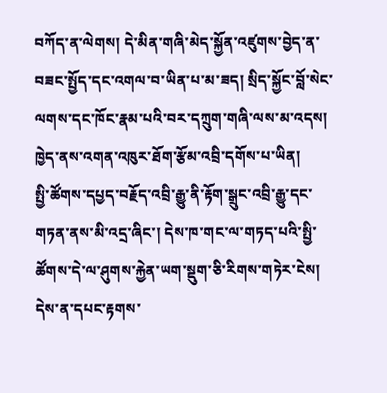བཀོད་ན་ལེགས། དེ་མིན་གཞི་མེད་སྐྱོན་འཛུགས་བྱེད་ན་བཟང་སྤྱོད་དང་འགལ་བ་ཡིན་པ་མ་ཟད། སྲིད་སྐྱོང་བློ་སེང་ལགས་དང་ཁོང་རྣམ་པའི་བར་དཀྲུག་གཞི་ལས་མ་འདས། ཁྱེད་ནས་འགན་འཁུར་ཐོག་རྩོམ་འབྲི་དགོས་པ་ཡིན།
སྤྱི་ཚོགས་དཔྱད་བརྗོད་འབྲི་རྒྱུ་ནི་རྟོག་སྒྲུང་འབྲི་རྒྱུ་དང་གཏན་ནས་མི་འདྲ་ཞིང་། དེས་ཁ་གང་ལ་གཏད་པའི་སྤྱི་ཚོགས་དེ་ལ་ཤུགས་རྐྱེན་ཡག་སྡུག་ཅི་རིགས་གཏེར་ངེས། དེས་ན་དཔང་རྟགས་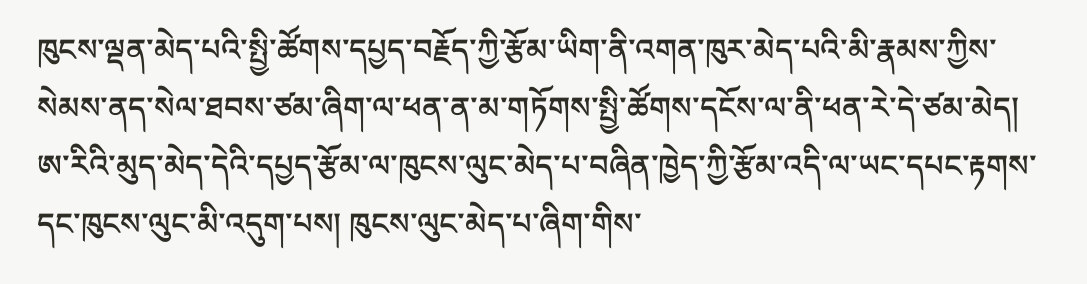ཁུངས་ལྡན་མེད་པའི་སྤྱི་ཚོགས་དཔྱད་བརྗོད་ཀྱི་རྩོམ་ཡིག་ནི་འགན་ཁུར་མེད་པའི་མི་རྣམས་ཀྱིས་སེམས་ནད་སེལ་ཐབས་ཙམ་ཞིག་ལ་ཕན་ན་མ་གཏོགས་སྤྱི་ཚོགས་དངོས་ལ་ནི་ཕན་རེ་དེ་ཙམ་མེད། ཨ་རིའི་མུད་མེད་དེའི་དཔྱད་རྩོམ་ལ་ཁུངས་ལུང་མེད་པ་བཞིན་ཁྱེད་ཀྱི་རྩོམ་འདི་ལ་ཡང་དཔང་རྟགས་དང་ཁུངས་ལུང་མི་འདུག་པས། ཁུངས་ལུང་མེད་པ་ཞིག་གིས་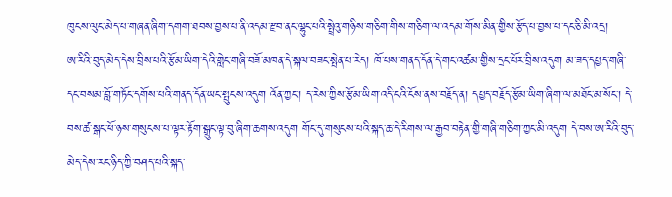ཁུངས་ལུང་མེད་པ་གཞན་ཞིག་དགག་ཐབས་བྱས་པ་ནི་འདམ་རྫབ་ནང་ལྷུང་པའི་སྤྲེའུ་གཉིས་གཅིག་གིས་གཅིག་ལ་འདམ་གོས་མིན་གྱིས་རྩོད་པ་བྱས་པ་དང་ཅི་མི་འདྲ།
ཨ་རིའི་བུད་མེད་དེས་བྲིས་པའི་རྩོམ་ཡིག་དེའི་གླེང་གཞི་བཟོ་མཁན་དེ་སྐལ་བཟང་སྤེན་པ་རེད། ཁོ་པས་གནད་དོན་དེ་གང་འཚམ་གྱིས་དྲང་པོར་བྲིས་འདུག མ་ཟད་དཔྱད་གཞི་དང་བསམ་བློ་གཏོང་དགོས་པའི་གནད་དོན་ཡང་སྤུངས་འདུག འོན་ཀྱང་། ད་རེས་ཀྱིས་རྩོམ་ཡིག་འདི་ངའི་ངོས་ནས་བརྗོད་ན། དཔྱད་བརྗོད་རྩོམ་ཡིག་ཞིག་ལ་མཐོང་མ་སོང་། དེ་བས་ཚ་སྒང་ཕོ་ཉས་གསུངས་པ་ལྟར་རྟོག་སྒྲུང་ལྟ་བུ་ཞིག་ཆགས་འདུག གོང་དུ་གསུངས་པའི་སྐད་ཆ་དེ་རིགས་ལ་རྒྱབ་བརྟེན་གྱི་གཞི་གཅིག་ཀྱང་མི་འདུག དེ་བས་ཨ་རིའི་བུད་མེད་དེས་རང་ཉིད་ཀྱི་བཤད་པའི་སྐད་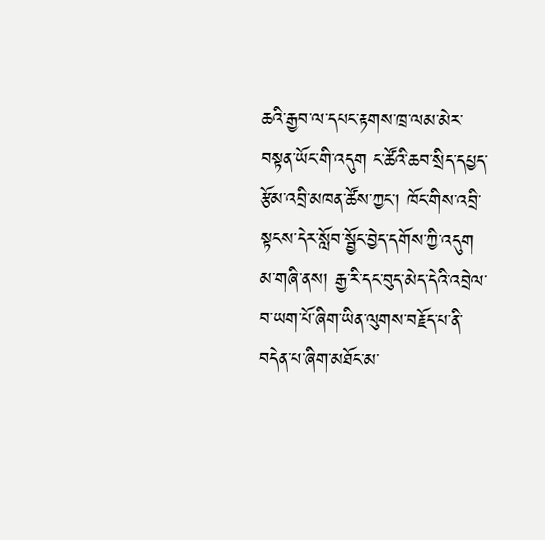ཆའི་རྒྱབ་ལ་དཔང་རྟགས་ཁྲ་ལམ་མེར་བསྟན་ཡོང་གི་འདུག ང་ཚོའི་ཆབ་སྲིད་དཔྱད་རྩོམ་འབྲི་མཁན་ཚོས་ཀྱང་། ཁོང་གིས་འབྲི་སྟངས་དེར་སློབ་སྦྱོང་བྱེད་དགོས་ཀྱི་འདུག
མ་གཞི་ནས། རྒྱ་རི་དང་བུད་མེད་དེའི་འབྲེལ་བ་ཡག་པོ་ཞིག་ཡིན་ལུགས་བརྗོད་པ་ནི་བདེན་པ་ཞིག་མཐོང་མ་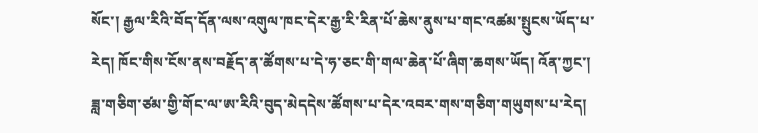སོང་། རྒྱལ་རིའི་བོད་དོན་ལས་འགུལ་ཁང་དེར་རྒྱ་རི་རིན་པོ་ཆེས་ནུས་པ་གང་འཚམ་སྤུངས་ཡོད་པ་རེད། ཁོང་གིས་ངོས་ནས་བརྗོད་ན་ཚོགས་པ་དེ་ཧ་ཅང་གི་གལ་ཆེན་པོ་ཞིག་ཆགས་ཡོད། འོན་ཀྱང་། ཟླ་གཅིག་ཙམ་གྱི་གོང་ལ་ཨ་རིའི་བུད་མེདདེས་ཚོགས་པ་དེར་འབར་གས་གཅིག་གཡུགས་པ་རེད།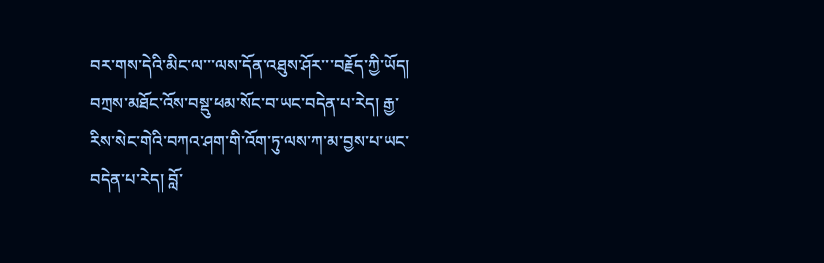བར་གས་དེའི་མིང་ལ་་་ལས་དོན་འཐུས་ཤོར་་་བརྗོད་ཀྱི་ཡོད།
བཀྲས་མཐོང་འོས་བསྡུ་ཕམ་སོང་བ་ཡང་བདེན་པ་རེད། རྒྱ་རིས་སེང་གེའི་བཀའ་ཤག་གི་འོག་ཏུ་ལས་ཀ་མ་བྱས་པ་ཡང་བདེན་པ་རེད། བློ་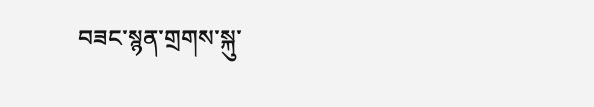བཟང་སྙན་གྲགས་སྐུ་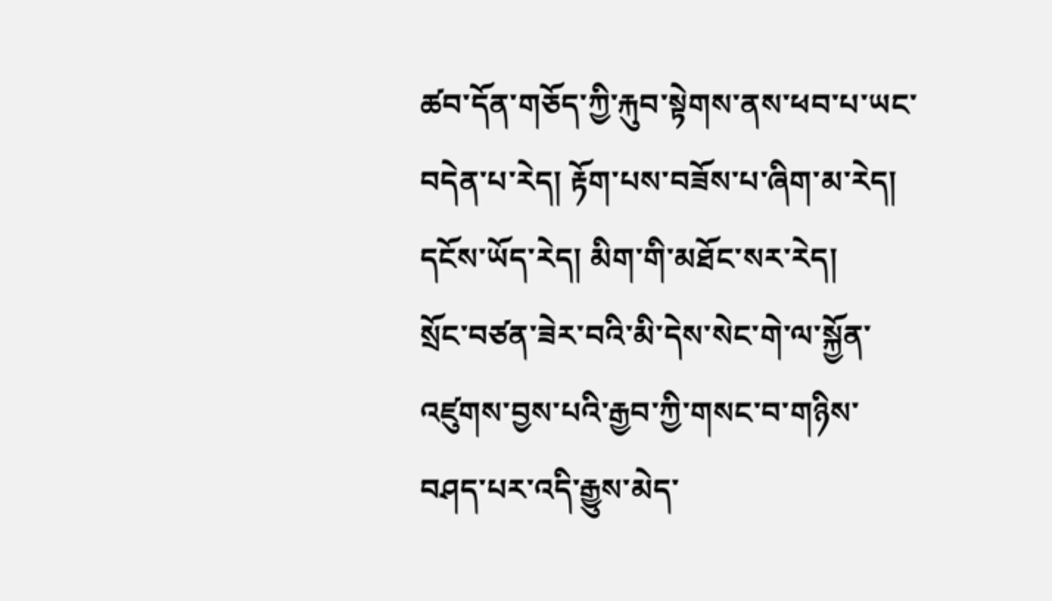ཚབ་དོན་གཅོད་ཀྱི་རྐུབ་སྟེགས་ནས་ཕབ་པ་ཡང་བདེན་པ་རེད། རྟོག་པས་བཟོས་པ་ཞིག་མ་རེད། དངོས་ཡོད་རེད། མིག་གི་མཐོང་སར་རེད།
སྲོང་བཙན་ཟེར་བའི་མི་དེས་སེང་གེ་ལ་སྐྱོན་འཛུགས་བྱས་པའི་རྒྱབ་ཀྱི་གསང་བ་གཉིས་བཤད་པར་འདི་རྒྱུས་མེད་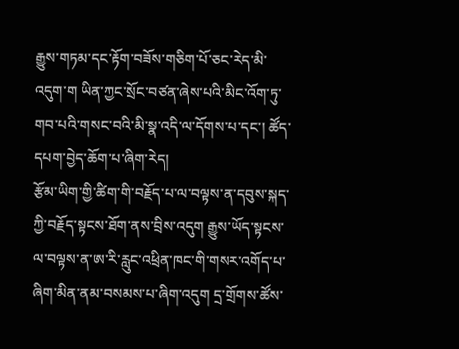རྒྱུས་གཏམ་དང་རྟོག་བཟོས་གཅིག་པོ་ཅང་རེད་མི་འདུག་ག ཡིན་ཀྱང་སྲོང་བཙན་ཞེས་པའི་མིང་འོག་ཏུ་གབ་པའི་གསང་བའི་མི་སྣ་འདི་ལ་དོགས་པ་དང་། ཚོད་དཔག་བྱེད་ཆོག་པ་ཞིག་རེད།
རྩོམ་ཡིག་གྱི་ཚིག་གི་བརྗོད་པ་ལ་བལྟས་ན་དབུས་སྐད་ཀྱི་བརྗོད་སྟངས་ཐོག་ནས་བྲིས་འདུག རྒྱུས་ཡོད་སྟངས་ལ་བལྟས་ན་ཨ་རི་རླུང་འཕྲིན་ཁང་གི་གསར་འགོད་པ་ཞིག་མིན་ནམ་བསམས་པ་ཞིག་འདུག དྲ་གྲོགས་ཚོས་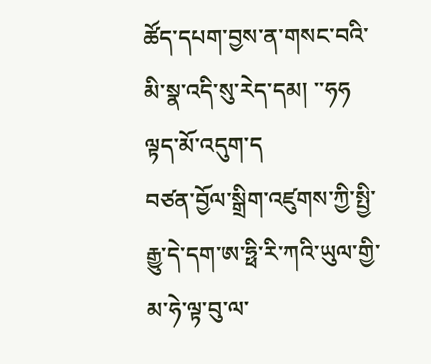ཚོད་དཔག་བྱས་ན་གསང་བའི་མི་སྣ་འདི་སུ་རེད་དམ། ་་ཧཧ ལྟད་མོ་འདུག་ད
བཙན་བྱོལ་སྒྲིག་འཛུགས་ཀྱི་སྤྱི་རྒྱུ་དེ་དག་ཨ་ཧྥི་རི་ཀའི་ཡུལ་གྱི་མ་ཧེ་ལྟ་བུ་ལ་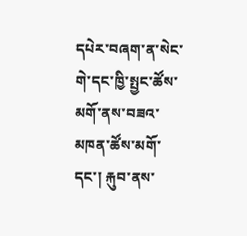དཔེར་བཞག་ན་སེང་གེ་དང་ཁྱི་སྤྱང་ཚོས་མགོ་ནས་བཟའ་མཁན་ཚོས་མགོ་དང་། རྐུབ་ནས་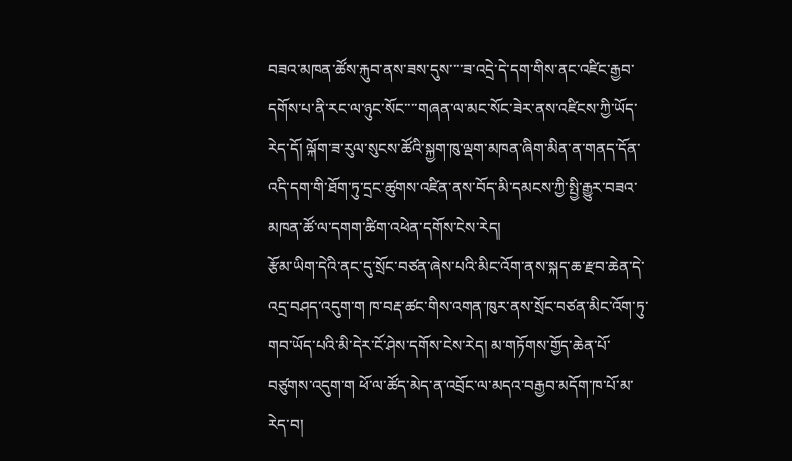བཟའ་མཁན་ཚོས་རྐུབ་ནས་ཟས་དུས་་་་ཟ་འདྲེ་དེ་དག་གིས་ནང་འཛིང་རྒྱབ་དགོས་པ་ནི་རང་ལ་ཉུང་སོང་་་་གཞན་ལ་མང་སོང་ཟེར་ནས་འཛིངས་ཀྱི་ཡོད་རེད་དོ། ལྐོག་ཟ་རུལ་སུངས་ཚོའི་སྐྱག་ཁུ་ལྡག་མཁན་ཞིག་མིན་ན་གནད་དོན་འདི་དག་གི་ཐོག་ཏུ་དྲང་ཚུགས་འཛིན་ནས་བོད་མི་དམངས་ཀྱི་སྤྱི་རྒྱུར་བཟའ་མཁན་ཚོ་ལ་དགག་ཚིག་འཕེན་དགོས་ངེས་རེད།
རྩོམ་ཡིག་དེའི་ནང་དུ་སྲོང་བཙན་ཞེས་པའི་མིང་འོག་ནས་སྐད་ཆ་རྫབ་ཆེན་དེ་འདྲ་བཤད་འདུག་ག ཁ་བརྡ་ཚང་གིས་འགན་ཁུར་ནས་སྲོང་བཙན་མིང་འོག་ཏུ་གབ་ཡོད་པའི་མི་དེར་ངོ་ཤེས་དགོས་ངེས་རེད། མ་གཏོགས་གྱོད་ཆེན་པོ་བཙུགས་འདུག་ག ཕོ་ལ་ཚོད་མེད་ན་འབྲོང་ལ་མདའ་བརྒྱབ་མདོག་ཁ་པོ་མ་རེད་བ།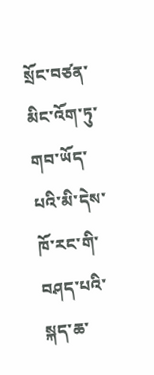སྲོང་བཙན་མིང་འོག་ཏུ་གབ་ཡོད་པའི་མི་དེས་ཁོ་རང་གི་བཤད་པའི་སྐད་ཆ་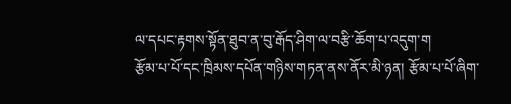ལ་དཔང་རྟགས་སྟོན་ཐུབ་ན་བུ་རྒོད་ཤིག་ལ་བརྩི་ཆོག་པ་འདུག་ག
རྩོམ་པ་པོ་དང་ཁྲིམས་དཔོན་གཉིས་གཏན་ནས་ནོར་མི་ཉན། རྩོམ་པ་པོ་ཞིག་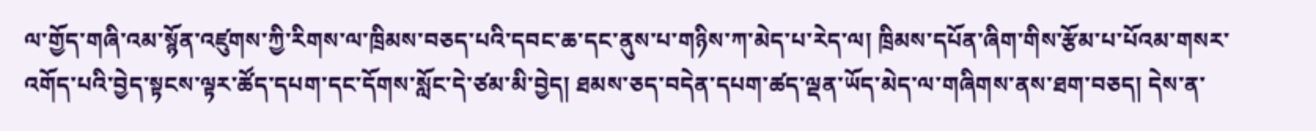ལ་གྱོད་གཞི་འམ་སྙོན་འཛུགས་ཀྱི་རིགས་ལ་ཁྲིམས་བཅད་པའི་དབང་ཆ་དང་ནུས་པ་གཉིས་ཀ་མེད་པ་རེད་ལ། ཁྲིམས་དཔོན་ཞིག་གིས་རྩོམ་པ་པོའམ་གསར་འགོད་པའི་བྱེད་སྟངས་ལྟར་ཚོད་དཔག་དང་དོགས་སློང་དེ་ཙམ་མི་བྱེད། ཐམས་ཅད་བདེན་དཔག་ཚད་ལྡན་ཡོད་མེད་ལ་གཞིགས་ནས་ཐག་བཅད། དེས་ན་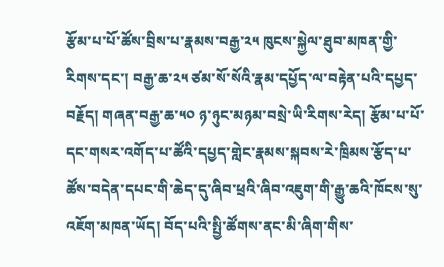རྩོམ་པ་པོ་ཚོས་བྲིས་པ་རྣམས་བརྒྱ་༢༥ ཁུངས་སྐྱེལ་ཐུབ་མཁན་གྱི་རིགས་དང་། བརྒྱ་ཆ་༢༥ ཙམ་སོ་སོའི་རྣམ་དཔྱོད་ལ་བརྟེན་པའི་དཔྱད་བརྗོད། གཞན་བརྒྱ་ཆ་༥༠ ཉ་ཉུང་མཉམ་བསྲེ་ཡི་རིགས་རེད། རྩོམ་པ་པོ་དང་གསར་འགོད་པ་ཚོའི་དཔྱད་གླེང་རྣམས་སྐབས་རེ་ཁྲིམས་རྩོད་པ་ཚོས་བདེན་དཔང་གི་ཆེད་དུ་ཞིབ་ཕྲའི་ཞིབ་འཇུག་གི་རྒྱུ་ཆའི་ཁོངས་སུ་འཇོག་མཁན་ཡོད། བོད་པའི་སྤྱི་ཚོགས་ནང་མི་ཞིག་གིས་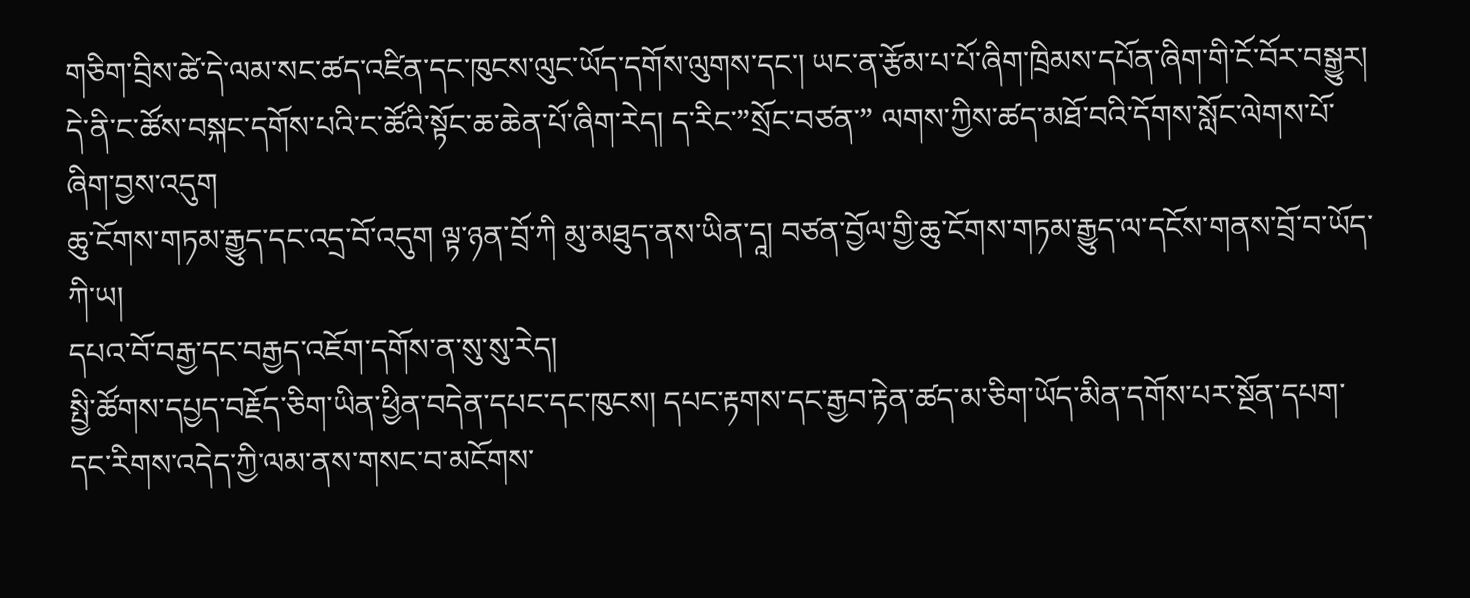གཅིག་བྲིས་ཚེ་དེ་ལམ་སང་ཚད་འཛིན་དང་ཁུངས་ལུང་ཡོད་དགོས་ལུགས་དང་། ཡང་ན་རྩོམ་པ་པོ་ཞིག་ཁྲིམས་དཔོན་ཞིག་གི་ངོ་བོར་བསྒྱུར། དེ་ནི་ང་ཚོས་བསྐང་དགོས་པའི་ང་ཚོའི་སྟོང་ཆ་ཆེན་པོ་ཞིག་རེད། ད་རིང་”སྲོང་བཙན་” ལགས་ཀྱིས་ཚད་མཐོ་བའི་དོགས་སློང་ལེགས་པོ་ཞིག་བྱས་འདུག
ཆུ་ངོགས་གཏམ་རྒྱུད་དང་འདྲ་བོ་འདུག ལྟ་ཉན་བྲོ་ཀི མུ་མཐུད་ནས་ཡིན་དཱ། བཙན་བྱོལ་གྱི་ཆུ་ངོགས་གཏམ་རྒྱུད་ལ་དངོས་གནས་བྲོ་བ་ཡོད་ཀི་ཡ།
དཔའ་བོ་བརྒྱ་དང་བརྒྱད་འཇོག་དགོས་ན་སུ་སུ་རེད།
སྤྱི་ཚོགས་དཔྱད་བརྗོད་ཅིག་ཡིན་ཕྱིན་བདེན་དཔང་དང་ཁུངས། དཔང་རྟགས་དང་རྒྱབ་རྟེན་ཚད་མ་ཅིག་ཡོད་མིན་དགོས་པར་སྔོན་དཔག་དང་རིགས་འདེད་ཀྱི་ལམ་ནས་གསང་བ་མངོགས་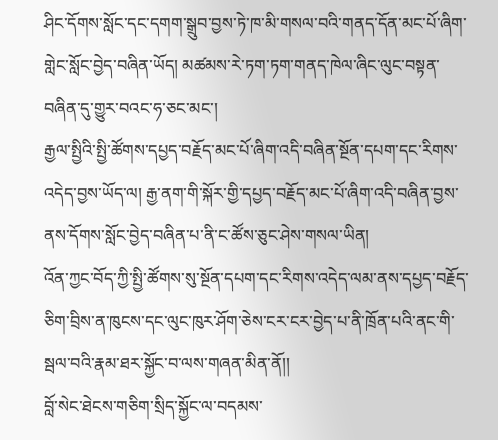ཤིང་དོགས་སློང་དང་དགག་སྒྲུབ་བྱས་ཏེ་ཁ་མི་གསལ་བའི་གནད་དོན་མང་པོ་ཞིག་གླེང་སློང་བྱེད་བཞིན་ཡོད། མཚམས་རེ་ཏག་ཏག་གནད་ཁེལ་ཞིང་ལུང་བསྟན་བཞིན་དུ་གྱུར་བའང་ཧ་ཅང་མང་།
རྒྱལ་སྤྱིའི་སྤྱི་ཚོགས་དཔྱད་བརྗོད་མང་པོ་ཞིག་འདི་བཞིན་སྔོན་དཔག་དང་རིགས་འདེད་བྱས་ཡོད་ལ། རྒྱ་ནག་གི་སྐོར་གྱི་དཔྱད་བརྗོད་མང་པོ་ཞིག་འདི་བཞིན་བྱས་ནས་དོགས་སློང་བྱེད་བཞིན་པ་ནི་ང་ཚོས་ཅུང་ཤེས་གསལ་ཡིན།
འོན་ཀྱང་བོད་ཀྱི་སྤྱི་ཚོགས་སུ་སྔོན་དཔག་དང་རིགས་འདེད་ལམ་ནས་དཔྱད་བརྗོད་ཅིག་བྲིས་ན་ཁུངས་དང་ལུང་ཁུར་ཤོག་ཅེས་ངར་ངར་བྱེད་པ་ནི་ཁྲོན་པའི་ནང་གི་སྦལ་བའི་རྣམ་ཐར་སྐྱོང་བ་ལས་གཞན་མིན་ནོ།།
བློ་སེང་ཐེངས་གཅིག་སྲིད་སྐྱོང་ལ་བདམས་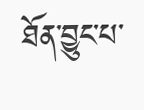ཐོན་བྱུང་པ་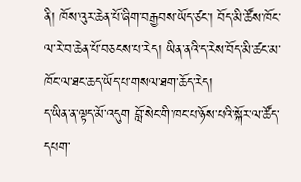ནི། ཁོས་འུར་ཆེན་པོ་ཞིག་བརྒྱབས་ཡོད་ཙང་། བོད་མི་ཚོས་ཁོང་ལ་རེ་བ་ཆེན་པོ་བཅངས་པ་རེད། ཡིན་ནའི་ད་རེས་བོད་མི་ཚང་མ་ཁོང་ལ་ཐང་ཆད་ཡོད་པ་གསལ་ཐག་ཆོད་རེད།
ད་ཡིན་ན་ལྟད་མོ་འདུག བློ་སེང་གི་ཁང་པ་ཉོས་པའི་སྐོར་ལ་ཚོད་དཔག་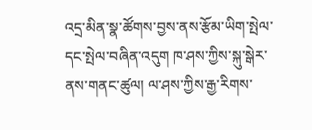འདྲ་མིན་སྣ་ཚོགས་བྱས་ནས་རྩོམ་ཡིག་སྤེལ་དང་སྤེལ་བཞིན་འདུག ཁ་ཤས་ཀྱིས་སྐུ་སྒེར་ནས་གནང་ཚུལ། ལ་ཤས་ཀྱིས་རྒྱ་རིགས་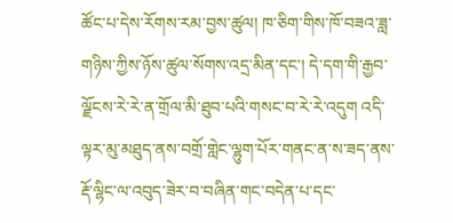ཚོང་པ་དེས་རོགས་རམ་བྱས་ཚུལ། ཁ་ཅིག་གིས་ཁོ་བཟའ་ཟླ་གཉིས་ཀྱིས་ཉོས་ཚུལ་སོགས་འདྲ་མིན་དང་། དེ་དག་གི་རྒྱབ་ལྗོངས་རེ་རེ་ན་གྲོལ་མི་ཐུབ་པའི་གསང་བ་རེ་རེ་འདུག འདི་ལྟར་མུ་མཐུད་ནས་བགྲོ་གླེང་ལྷུག་པོར་གནང་ན་ས་ཟད་ནས་རྡོ་ལྷིང་ལ་འབུད་ཟེར་བ་བཞིན་གང་བདེན་པ་དང་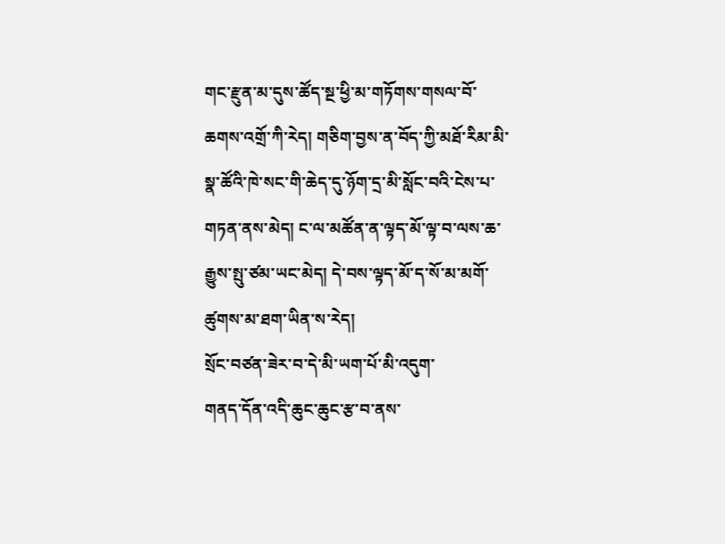གང་རྫུན་མ་དུས་ཚོད་སྔ་ཕྱི་མ་གཏོགས་གསལ་བོ་ཆགས་འགྲོ་ཀི་རེད། གཅིག་བྱས་ན་བོད་ཀྱི་མཐོ་རིམ་མི་སྣ་ཚོའི་ཁེ་སང་གི་ཆེད་དུ་ཉོག་དྲ་མི་སློང་བའི་ངེས་པ་གཏན་ནས་མེད། ང་ལ་མཚོན་ན་ལྟད་མོ་ལྟ་བ་ལས་ཆ་རྒྱུས་སྤུ་ཙམ་ཡང་མེད། དེ་བས་ལྟད་མོ་ད་སོ་མ་མགོ་ཚུགས་མ་ཐག་ཡིན་ས་རེད།
སྲོང་བཙན་ཟེར་བ་དེ་མི་ཡག་པོ་མི་འདུག་
གནད་དོན་འདི་ཆུང་ཆུང་རྩ་བ་ནས་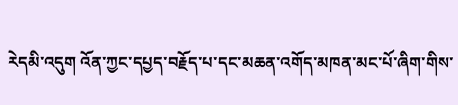རེདམི་འདུག འོན་ཀྱང་དཔྱད་བརྗོད་པ་དང་མཆན་འགོད་མཁན་མང་པོ་ཞིག་གིས་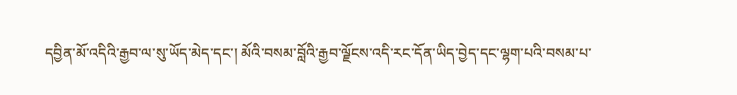དབྱིན་མོ་འདིའི་རྒྱབ་ལ་སུ་ཡོད་མེད་དང་། མོའི་བསམ་བློའི་རྒྱབ་ལྗོངས་འདི་རང་དོན་ཡིད་བྱེད་དང་ལྷག་པའི་བསམ་པ་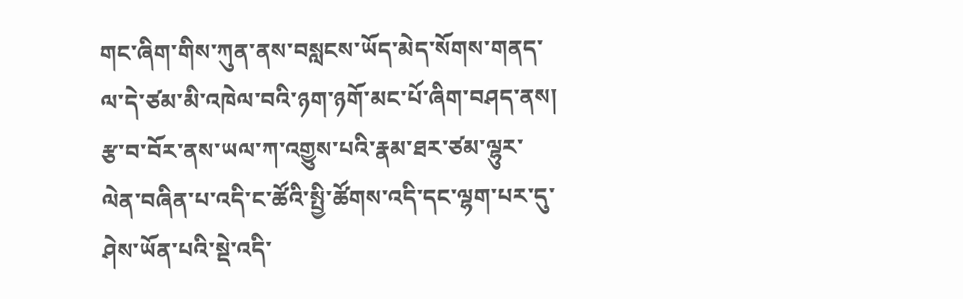གང་ཞིག་གིས་ཀུན་ནས་བསླངས་ཡོད་མེད་སོགས་གནད་ལ་དེ་ཙམ་མི་འཁེལ་བའི་ཉག་ཉགོ་མང་པོ་ཞིག་བཤད་ནས། རྩ་བ་བོར་ནས་ཡལ་ཀ་འགྱུས་པའི་རྣམ་ཐར་ཙམ་ལྷུར་ལེན་བཞིན་པ་འདི་ང་ཚོའི་སྤྱི་ཚོགས་འདི་དང་ལྷག་པར་དུ་ཤེས་ཡོན་པའི་སྡེ་འདི་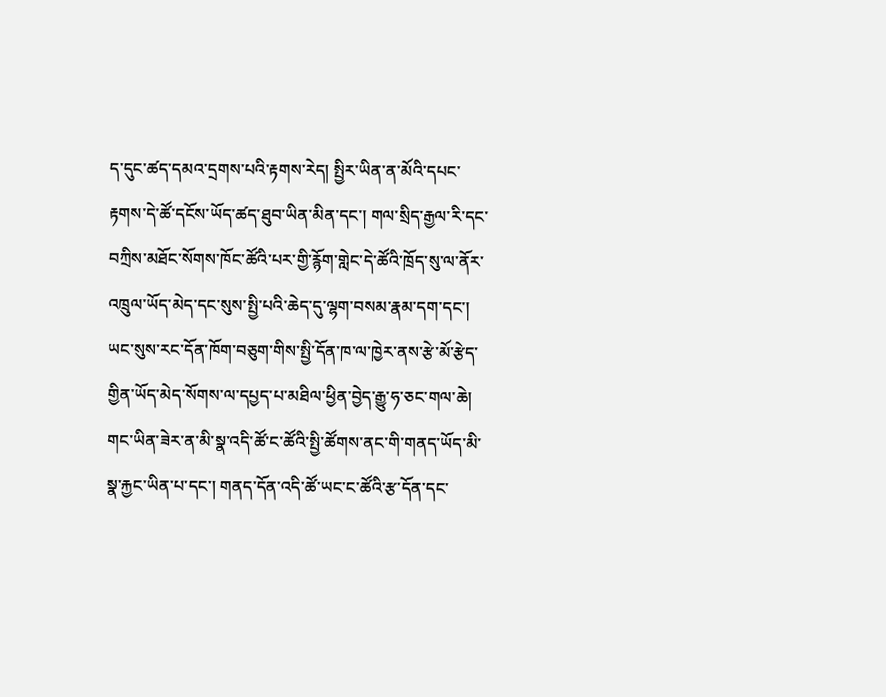ད་དུང་ཚད་དམའ་དྲགས་པའི་རྟགས་རེད། སྤྱིར་ཡིན་ན་མོའི་དཔང་རྟགས་དེ་ཚོ་དངོས་ཡོད་ཚད་ཐུབ་ཡིན་མིན་དང་། གལ་སྲིད་རྒྱལ་རི་དང་བཀྲིས་མཐོང་སོགས་ཁོང་ཚོའི་པར་གྱི་རྙོག་གླེང་དེ་ཚོའི་ཁྲོད་སུ་ལ་ནོར་འཁྲུལ་ཡོད་མེད་དང་སུས་སྤྱི་པའི་ཆེད་དུ་ལྷག་བསམ་རྣམ་དག་དང་། ཡང་སུས་རང་དོན་ཁོག་བཅུག་གིས་སྤྱི་དོན་ཁ་ལ་ཁྱེར་ནས་རྩེ་མོ་རྩེད་གྱིན་ཡོད་མེད་སོགས་ལ་དཔྱད་པ་མཐིལ་ཕྱིན་བྱེད་རྒྱུ་ཧ་ཅང་གལ་ཆེ། གང་ཡིན་ཟེར་ན་མི་སྣ་འདི་ཚོ་ང་ཚོའི་སྤྱི་ཚོགས་ནང་གི་གནད་ཡོད་མི་སྣ་རྐྱང་ཡིན་པ་དང་། གནད་དོན་འདི་ཚོ་ཡང་ང་ཚོའི་རྩ་དོན་དང་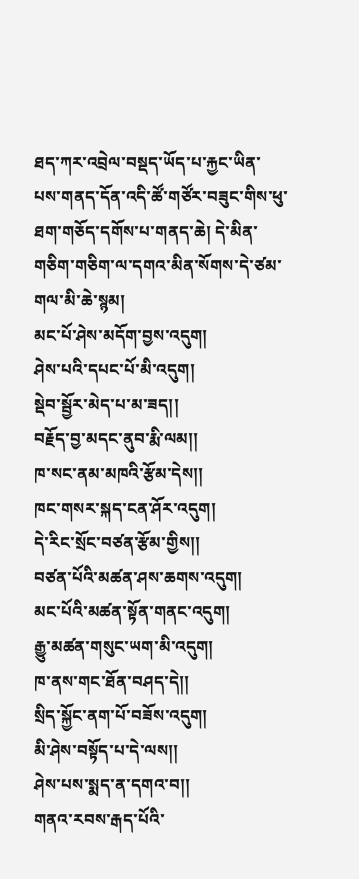ཐད་ཀར་འབྲེལ་བསྡད་ཡོད་པ་རྐྱང་ཡིན་པས་གནད་དོན་འདི་ཚོ་གཙོར་བཟུང་གིས་ཕུ་ཐག་གཅོད་དགོས་པ་གནད་ཆེ། དེ་མིན་གཅིག་གཅིག་ལ་དགའ་མིན་སོགས་དེ་ཙམ་གལ་མི་ཆེ་སྙམ།
མང་པོ་ཤེས་མདོག་བྱས་འདུག།
ཤེས་པའི་དཔང་པོ་མི་འདུག།
སྡེབ་སྦྱོར་མེད་པ་མ་ཟད།།
བརྗོད་བྱ་མདང་ནུབ་རྨི་ལམ།།
ཁ་སང་ནམ་མཁའི་རྩོམ་དེས།།
ཁང་གསར་སྐད་ངན་ཤོར་འདུག།
དེ་རིང་སྲོང་བཙན་རྩོམ་གྱིས།།
བཙན་པོའི་མཚན་ཤས་ཆགས་འདུག།
མང་པོའི་མཚན་སྟོན་གནང་འདུག།
རྒྱུ་མཚན་གསུང་ཡག་མི་འདུག།
ཁ་ནས་གང་ཐོན་བཤད་དེ།།
སྲིད་སྐྱོང་ནག་པོ་བཟོས་འདུག།
མི་ཤེས་བསྟོད་པ་དེ་ལས།།
ཤེས་པས་སྨད་ན་དགའ་བ།།
གནའ་རབས་རྒད་པོའི་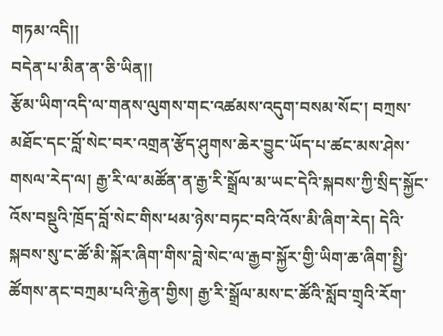གཏམ་འདི།།
བདེན་པ་མིན་ན་ཅི་ཡིན།།
རྩོམ་ཡིག་འདི་ལ་གནས་ལུགས་གང་འཚམས་འདུག་བསམ་སོང་། བཀྲས་མཐོང་དང་བློ་སེང་བར་འགྲན་རྩོད་ཤུགས་ཆེར་བྱུང་ཡོད་པ་ཚང་མས་ཤེས་གསལ་རེད་ལ། རྒྱ་རི་ལ་མཚོན་ན་རྒྱ་རི་སྒྲོལ་མ་ཡང་དེའི་སྐབས་ཀྱི་སྲིད་སྐྱོང་འོས་བསྡུའི་ཁྲོད་བློ་སེང་གིས་ཕམ་ཉེས་བཏང་བའི་འོས་མི་ཞིག་རེད། དེའི་སྐབས་སུ་ང་ཚོ་མི་སྐོར་ཞིག་གིས་བླེ་སེང་ལ་རྒྱབ་སྐྱོར་གྱི་ཡིག་ཆ་ཞིག་སྤྱི་ཚོགས་ནང་བཀྲམ་པའི་རྐྱེན་གྱིས། རྒྱ་རི་སྒྲོལ་མས་ང་ཚོའི་སློབ་གྲྭའི་རོག་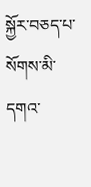སྐྱོར་བཅད་པ་སོགས་མི་དགའ་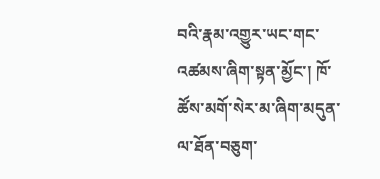བའི་རྣམ་འགྱུར་ཡང་གང་འཚམས་ཞིག་སྟན་མྱོང་། ཁོ་ཚོས་མགོ་སེར་མ་ཞིག་མདུན་ལ་ཐོན་བཅུག་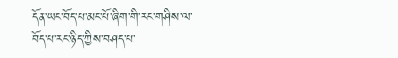དོན་ཡང་བོད་པ་མང་པོ་ཞིག་གི་རང་གཤིས་ལ་བོད་པ་རང་ཉིད་ཀྱིས་བཤད་པ་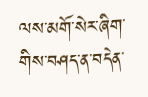ལས་མགོ་སེར་ཞིག་གིས་བཤད་ན་བདེན་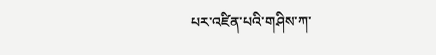པར་འཛིན་པའི་གཤིས་ཀ་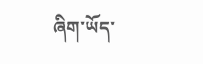ཞིག་ཡོད་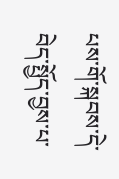པས་གོ་སྐབས་དེ་བེད་སྤྱོད་བྱས་པ་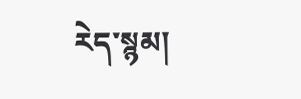རེད་སྙམ།